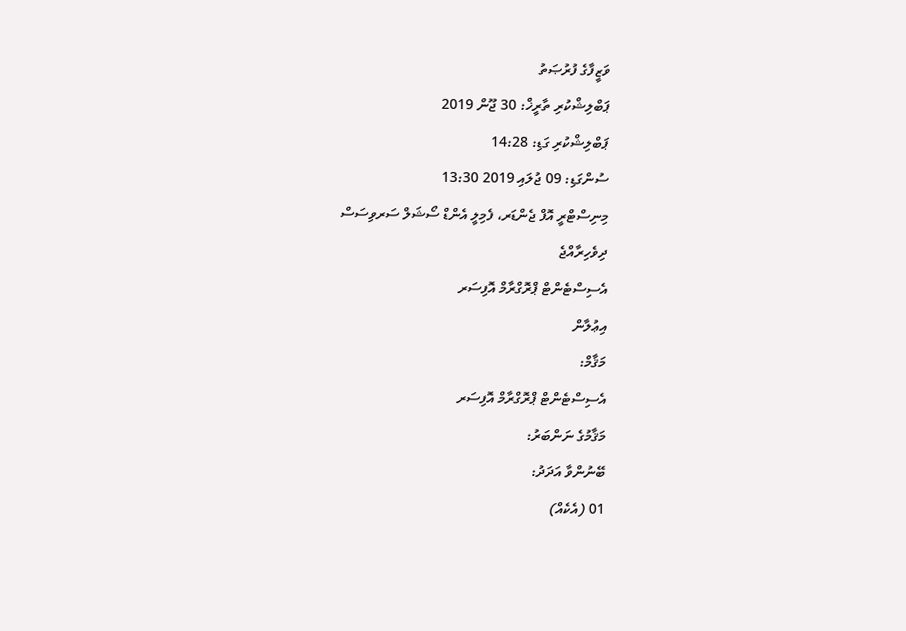ވަޒީފާގެ ފުރުޞަތު
ޕަބްލިޝްކުރި ތާރީޚް: 30 ޖޫން 2019
ޕަބްލިޝްކުރި ގަޑި: 14:28
ސުންގަޑި: 09 ޖުލައި 2019 13:30
މިނިސްޓްރީ އޮފް ޖެންޑަރ، ފެމިލީ އެންޑް ސޯޝަލް ސަރވިސަސް
ދިވެހިރާއްޖެ
އެސިސްޓެންޓް ޕްރޮގްރާމް އޮފިސަރ
އިޢުލާން
މަޤާމް:
އެސިސްޓެންޓް ޕްރޮގްރާމް އޮފިސަރ
މަޤާމުގެ ނަންބަރު:
ބޭނުންވާ އަދަދު:
01 (އެކެއް)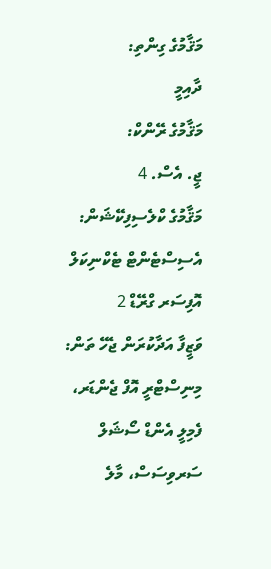މަޤާމުގެ ގިންތި:
ދާއިމީ
މަޤާމުގެ ރޭންކް:
ޖީ. އެސް. 4
މަޤާމުގެ ކްލެސިފިކޭޝަން:
އެސިސްޓެންޓް ޓެކްނިކަލް އޮފިސަރ ގްރޭޑް 2
ވަޒީފާ އަދާކުރަން ޖެހޭ ތަން:
މިނިސްޓްރީ އޮފް ޖެންޑަރ، ފެމިލީ އެންޑް ސޯޝަލް ސަރވިސަސް، މާލެ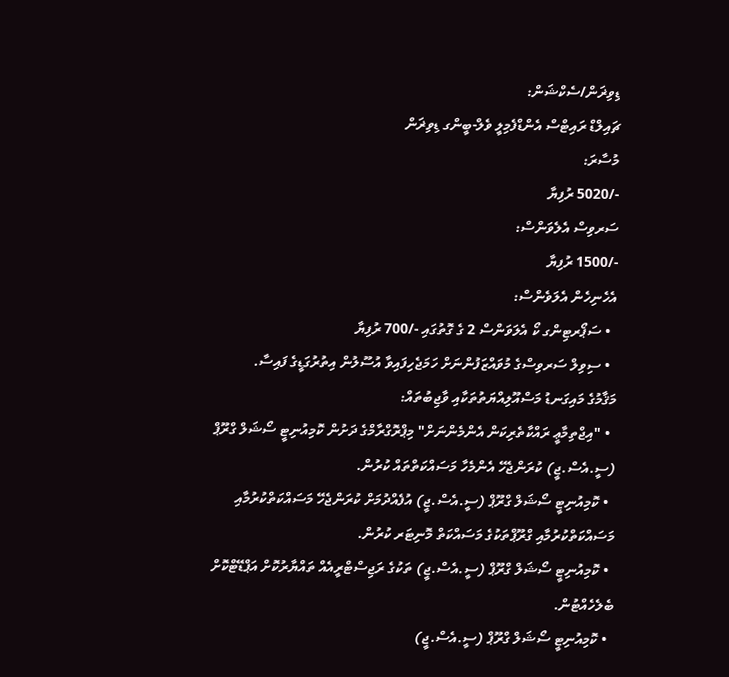ޑިވިޜަން/ސެކްޝަން:
ޗައިލްޑް ރައިޓްސް އެންޑްފެމިލީ ވެލް-ބީންގ ޑިވިޜަން
މުސާރަ:
-/5020 ރުފިޔާ
ސަރވިސް އެލެވަންސް:
-/1500 ރުފިޔާ
އެހެނިހެން އެލަވެންސް:
  • ސަޕޯރޓިންގ ކޯ އެލަވަންސް 2 ގެ ގޮތުގައި -/700 ރުފިޔާ
  • ސިވިލް ސަރވިސްގެ މުވައްޒަފުންނަށް ހަމަޖެހިފައިވާ އުސޫލުން އިތުރުގަޑީގެ ފައިސާ.
މަޤާމުގެ މައިގަނޑު މަސްއޫލިއްޔަތުތަކާއި ވާޖިބުތައް:
  • "އިޖްތިމާޢީ ރައްކާތެރިކަން އެންމެންނަށް" މިޕްރޮގްރާމްގެ ދަށުން ކޮމިއުނިޓީ ސޯޝަލް ގްރޫޕް (ސީ.އެސް.ޖީ) ކުރަންޖެހޭ އެންމެހާ މަސައްކަތްތައް ކުރުން.
  • ކޮމިއުނިޓީ ސޯޝަލް ގްރޫޕް (ސީ.އެސް.ޖީ) އުފެއްދުމަށް ކުރަންޖެހޭ މަސައްކަތްކުރުމާއި މަސައްކަތްކުރުމާއި ގްރޫޕްތަކުގެ މަސައްކަތް މޮނިޓަރ ކުރުން.
  • ކޮމިއުނިޓީ ސޯޝަލް ގްރޫޕް (ސީ.އެސް.ޖީ) ތަކުގެ ރަޖިސްޓްރީއެއް ތައްޔާރުކޮށް އަޕްޑޭޓްކޮށް ބެލެހެއްޓުން.
  • ކޮމިއުނިޓީ ސޯޝަލް ގްރޫޕް (ސީ.އެސް.ޖީ)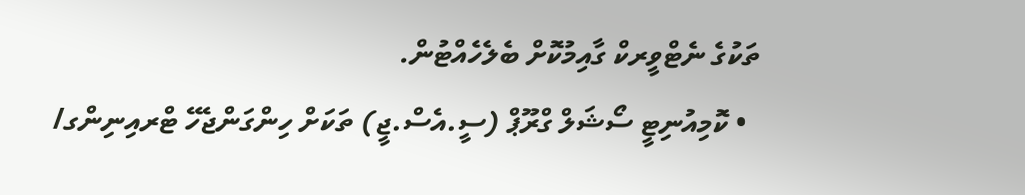ތަކުގެ ނެޓްވީރކް ގާއިމުކޮށް ބެލެހެއްޓުން.
  • ކޮމިއުނިޓީ ސޯޝަލް ގްރޫޕް (ސީ.އެސް.ޖީ) ތަކަށް ހިންގަންޖެހޭ ޓްރއިނިންގ/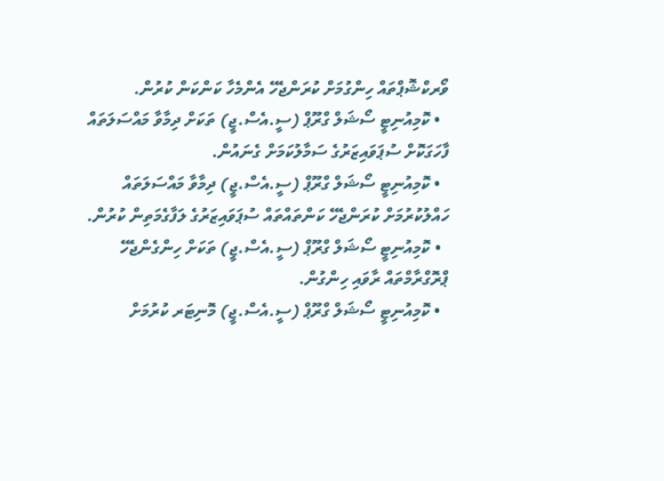ވޯރކްޝޮޕްތައް ހިންގުމަށް ކުރަންޖެހޭ އެންމެހާ ކަންކަން ކުރުން.
  • ކޮމިއުނިޓީ ސޯޝަލް ގްރޫޕް (ސީ.އެސް.ޖީ) ތަކަށް ދިމާވާ މައްސަލަތައް ފާހަގަކޮށް ސުޕަވައިޒަރުގެ ސަމާލުކަމަށް ގެނައުން.
  • ކޮމިއުނިޓީ ސޯޝަލް ގްރޫޕް (ސީ.އެސް.ޖީ) ދިމާވާ މައްސަލަތައް ހައްލުކުރުމަށް ކުރަންޖެހޭ ކަންތައްތައް ސުޕަވައިޒަރުގެ ލަފާގެމަތިން ކުރުން.
  • ކޮމިއުނިޓީ ސޯޝަލް ގްރޫޕް (ސީ.އެސް.ޖީ) ތަކަށް ހިންގެންޖެހޭ ޕްރޮގްރާމްތައް ރާވައި ހިންގުން.
  • ކޮމިއުނިޓީ ސޯޝަލް ގްރޫޕް (ސީ.އެސް.ޖީ) މޮނިޓަރ ކުރުމަށް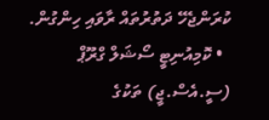ކުރަންޖެހޭ ދަތުރުތައް ރާވައި ހިންގުން.
  • ކޮމިއުނިޓީ ސޯޝަލް ގްރޫޕް (ސީ.އެސް.ޖީ) ތަކުގެ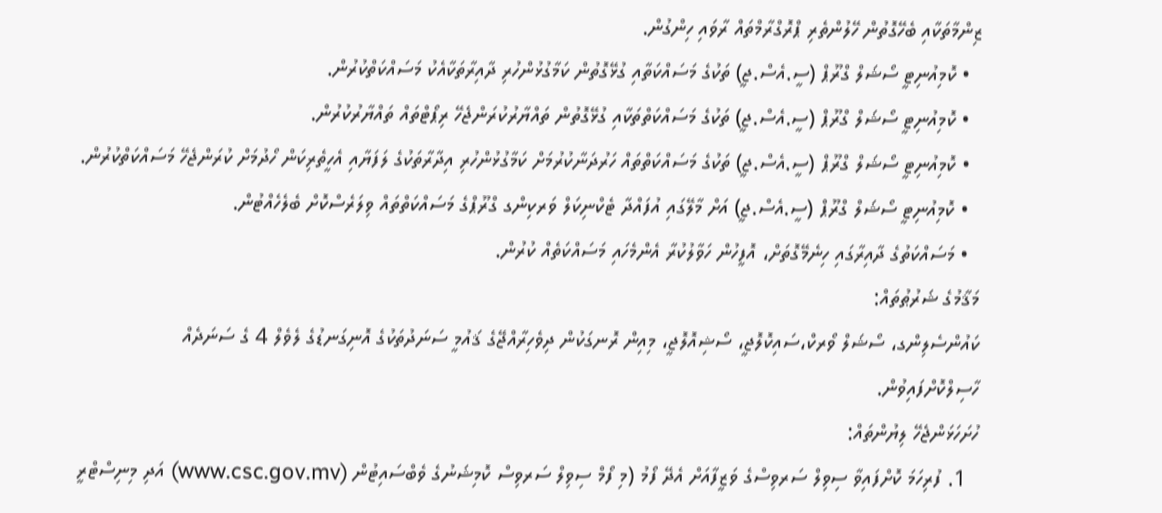ޒިންމާތަކާއި ބެހޭގޮތުން ހޭލުންތެރި ޕްރޮގްރާމްތައް ރާވައި ހިންގުން.
  • ކޮމިއުނިޓީ ސޯޝަލް ގްރޫޕް (ސީ.އެސް.ޖީ) ތަކުގެ މަސައްކަތާއި ގުޅޭގޮތުން ކަމާގުޅުންހުރި ދާއިރާތަކާއެކު މަސައްކަތްކުރުން.
  • ކޮމިއުނިޓީ ސޯޝަލް ގްރޫޕް (ސީ.އެސް.ޖީ) ތަކުގެ މަސައްކަތްތަކާއި ގުޅޭގޮތުން ތައްޔާރުކުރަންޖެހޭ ރިޕޯޓްތައް ތައްޔާރުކުރުން.
  • ކޮމިއުނިޓީ ސޯޝަލް ގްރޫޕް (ސީ.އެސް.ޖީ) ތަކުގެ މަސައްކަތްތައް ހަރުދަނާކުރުމަށް ކަމާގުޅުންހުރި އިދާރާތަކުގެ ލަފަޔާއި އެހީތެރިކަން ހޯދުމަށް ކުރަންޖެހޭ މަސައްކަތްކުރުން.
  • ކޮމިއުނިޓީ ސޯޝަލް ގްރޫޕް (ސީ.އެސް.ޖީ) އަށް މާލޭގައި އުފައްދާ ޓެކްނިކަލް ވަރކިންގ ގްރޫޕްގެ މަސައްކަތްތައް ވިލަރެސްކޮށް ބެލެހެއްޓުން.
  • މަސައްކަތުގެ ދާއިރާގައި ހިނެމޭގޮތަށް، އޮފީހުން ހަވާލުކުރާ އެންމެހައި މަސައްކަތެއް ކުރުން.
މަޤާމުގެ ޝަރުޠުތައް:
ކައުންސެލިންގ، ސޯޝަލް ވޯރކް،ސައިކޮލޮޖީ، ސޯޝިއޮލޮޖީ، މިއިން ރޮނގަކުން ދިވެހިރާއްޖޭގެ ޤައުމީ ސަނަދުތަކުގެ އޮނިގަނޑުގެ ލެވެލް 4 ގެ ސަނަދެއް ހާސިލްކޮށްފައިވުން.
ހުށަހަޅަންޖެހޭ ލިޔުންތައް:
  1. ފުރިހަމަ ކޮށްފައިވާ ސިވިލް ސަރވިސްގެ ވަޒީފާއަށް އެދޭ ފޯމު (މި ފޯމް ސިވިލް ސަރވިސް ކޮމިޝަނުގެ ވެބްސައިޓުން (www.csc.gov.mv) އަދި މިނިސްޓްރީ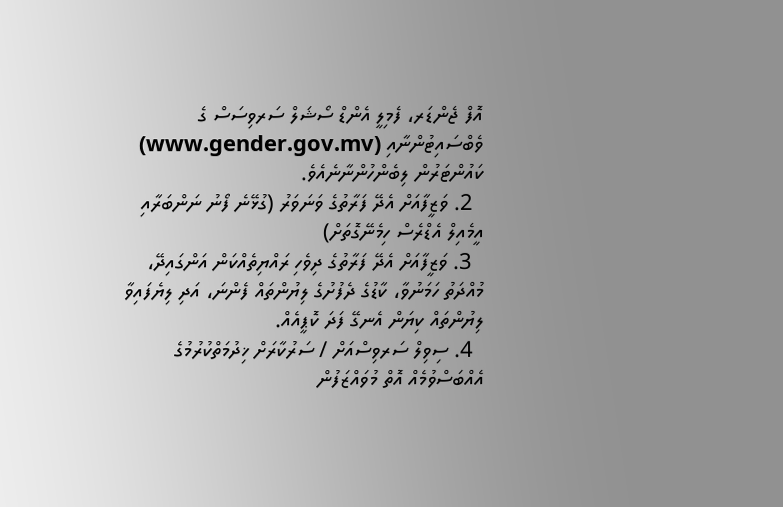އޮފް ޖެންޑަރ، ފެމިލީ އެންޑް ސޯޝަލް ސަރވިސަސް ގެ ވެބްސައިޓުންނާއި (www.gender.gov.mv) ކައުންޓަރުން ލިބެންހުންނާނެއެވެ.
  2. ވަޒީފާއަށް އެދޭ ފަރާތުގެ ވަނަވަރު (ގުޅޭނެ ފޯނު ނަންބަރާއި އީމެއިލް އެޑްރެސް ހިމެނޭގޮތަށް)
  3. ވަޒީފާއަށް އެދޭ ފަރާތުގެ ދިވެހި ރައްޔިތެއްކަން އަންގައިދޭ، މުއްދަތު ހަމަނުވާ، ކާޑުގެ ދެފުށުގެ ލިޔުންތައް ފެންނަ، އަދި ލިޔެފައިވާ ލިޔުންތައް ކިޔަން އެނގޭ ފަދަ ކޮޕީއެއް.
  4. ސިވިލް ސަރވިސްއަށް / ސަރުކާރަށް ޚިދުމަތްކުރުމުގެ އެއްބަސްވުމެއް އޮތް މުވައްޒަފުން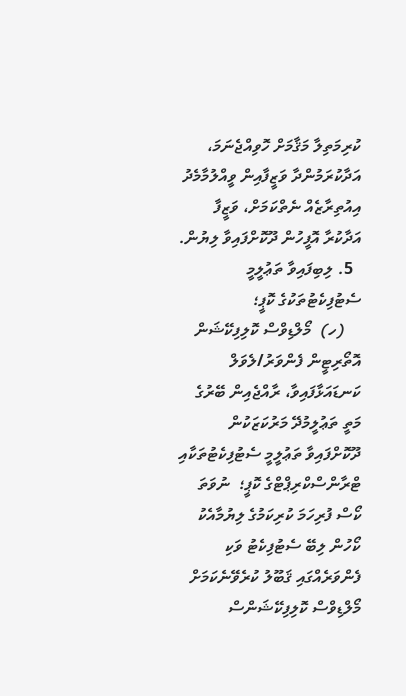ކުރިމަތިލާ މަޤާމަށް ހޮވިއްޖެނަމަ، އަދާކުރަމުންދާ ވަޒީފާއިން ވީއްލުމާމެދު އިއުތިރާޒެއް ނެތްކަމަށް، ވަޒީފާ އަދާކުރާ އޮފީހުން ދޫކޮށްފައިވާ ލިޔުން.
  5. ލިބިފައިވާ ތަޢުލީމީ ސެޓުފިކެޓުތަކުގެ ކޮޕީ؛
    (ހ)  މޯލްޑިވްސް ކޮލިފިކޭޝަން އޮތޯރިޓީން ފެންވަރު/ލެވަލް ކަނޑައަޅާފައިވާ، ރާއްޖެއިން ބޭރުގެ މަތީ ތަޢުލީމުދޭ މަރުކަޒަކުން ދޫކޮށްފައިވާ ތަޢުލީމީ ސެޓުފިކެޓުތަކާއި ޓްރާންސްކްރިޕްޓްގެ ކޮޕީ؛  ނުވަތަ ކޯސް ފުރިހަމަ ކުރިކަމުގެ ލިޔުމާއެކު ކޯހުން ލިބޭ ސެޓުފިކެޓު ވަކި ފެންވަރެއްގައި ޤަބޫލު ކުރެވޭނެކަމަށް މޯލްޑިވްސް ކޮލިފިކޭޝަންސް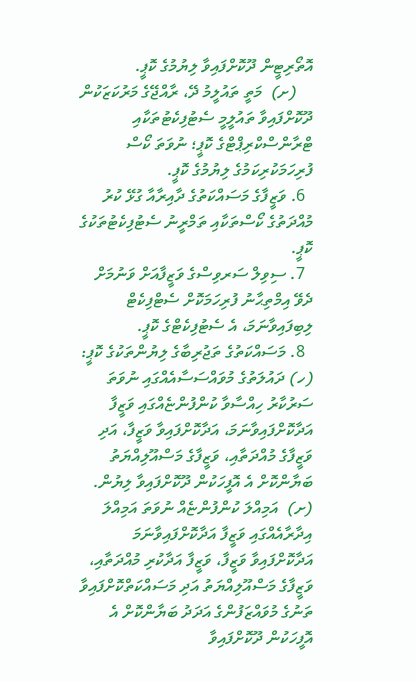އޮތޯރިޓީން ދޫކޮށްފައިވާ ލިޔުމުގެ ކޮޕީ.
    (ށ)  މަތީ ތައުލީމު ދޭ، ރާއްޖޭގެ މަރުކަޒަކުން ދޫކޮށްފައިވާ ތައުލީމީ ސެޓުފިކެޓުތަކާއި ޓްރާންސްކްރިޕްޓްގެ ކޮޕީ؛ ނުވަތަ ކޯސް ފުރިހަމަކުރިކަމުގެ ލިޔުމުގެ ކޮޕީ.
  6. ވަޒީފާގެ މަސައްކަތުގެ ދާއިރާއާ ގުޅޭ ކުރު މުއްދަތުގެ ކޯސްތަކާއި ތަމްރީނު ސެޓުފިކެޓުތަކުގެ ކޮޕީ.
  7. ސިވިލް ސަރވިސްގެ ވަޒީފާއަށް ވަނުމަށް ދެވޭ އިމްތިޙާނު ފުރިހަމަކޮށް ސެޓްފިކެޓް ލިބިފައިވާނަމަ، އެ ސެޓުފިކެޓްގެ ކޮޕީ.
  8. މަސައްކަތުގެ ތަޖުރިބާގެ ލިޔުންތަކުގެ ކޮޕީ:
(ހ) ދައުލަތުގެ މުވައްސަސާއެއްގައި ނުވަތަ ސަރުކާރު ހިއްސާވާ ކުންފުންޏެއްގައި ވަޒީފާ އަދާކޮށްފައިވާނަމަ، އަދާކޮށްފައިވާ ވަޒީފާ، އަދި ވަޒީފާގެ މުއްދަތާއި، ވަޒީފާގެ މަސްއޫލިއްޔަތު ބަޔާންކޮށް އެ އޮފީހަކުން ދޫކޮށްފައިވާ ލިޔުން.
(ށ)  އަމިއްލަ ކުންފުންޏެއް ނުވަތަ އަމިއްލަ އިދާރާއެއްގައި ވަޒީފާ އަދާކޮށްފައިވާނަމަ އަދާކޮށްފައިވާ ވަޒީފާ، ވަޒީފާ އަދާކުރި މުއްދަތާއި، ވަޒީފާގެ މަސްއޫލިއްޔަތު އަދި މަސައްކަތްކޮށްފައިވާ ތަނުގެ މުވައްޒަފުންގެ އަދަދު ބަޔާންކޮށް އެ އޮފީހަކުން ދޫކޮށްފައިވާ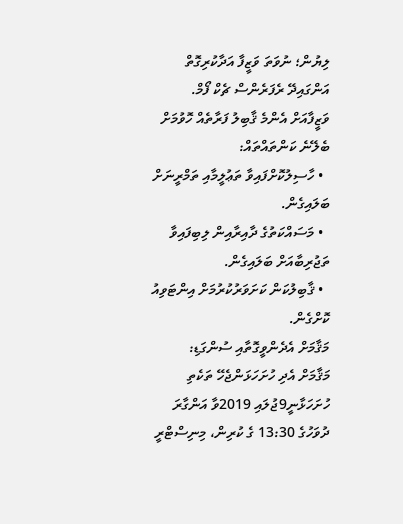ލިޔުން؛ ނުވަތަ ވަޒީފާ އަދާކުރިގޮތް އަންގައިދޭ ރެފަރެންސް ޗެކް ފޯމް.
ވަޒީފާއަށް އެންމެ ޤާބިލު ފަރާތެއް ހޮވުމަށް ބެލޭނެ ކަންތައްތައް:
  • ހާސިލުކޮށްފައިވާ ތަޢުލީމާއި ތަމްރީނަށް ބަލައިގެން.
  • މަސައްކަތުގެ ދާއިރާއިން ލިބިފައިވާ ތަޖުރިބާއަށް ބަލައިގެން.
  • ޤާބިލުކަން ކަށަވަރުކުރުމަށް އިންޓަވިއު ކޮށްގެން.
މަޤާމަށް އެދެންވީގޮތާއި ސުންގަޑި:
މަޤާމަށް އެދި ހުށަހަޅަންޖެހޭ ތަކެތި ހުށަހަޅާނީ9ޖުލައި 2019ވާ އަންގާރަ ދުވަހުގެ 13:30 ގެ ކުރިން، މިނިސްޓްރީ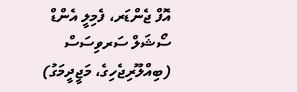އޮފް ޖެންޑަރ، ފެމިލީ އެންޑް ސޯޝަލް ސަރވިސަސް (ބިއްލޫރިޖެހިގެ، މަޖީދީމަގު)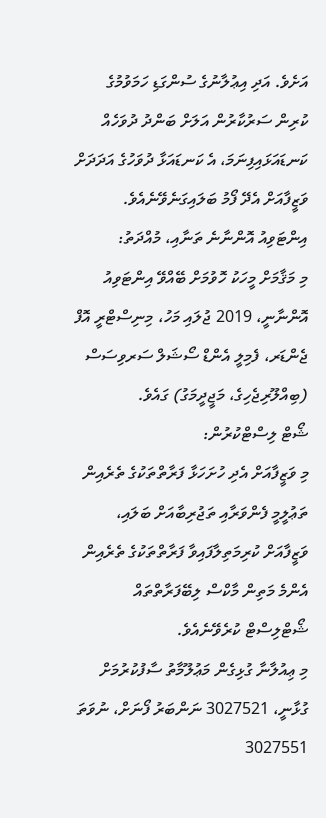އަށެވެ. އަދި އިޢުލާނުގެ ސުންގަޑި ހަމަވުމުގެ ކުރިން ސަރުކާރުން އަލަށް ބަންދު ދުވަހެއް ކަނޑައަޅައިފިނަމަ، އެ ކަނޑައަޅާ ދުވަހުގެ އަދަދަށް ވަޒީފާއަށް އެދޭ ފޯމު ބަލައިގަނެވޭނެއެވެ.
އިންޓަވިއު އޮންނާނެ ތަނާއި، މުއްދަތު:
މި މަޤާމަށް މީހަކު ހޮވުމަށް ބޭއްވޭ އިންޓަވިއު އޮންނާނީ، 2019 ޖުލައި މަހު، މިނިސްޓްރީ އޮފް ޖެންޑަރ، ފެމިލީ އެންޑް ސޯޝަލް ސަރވިސަސް (ބިއްލޫރިޖެހިގެ، މަޖީދީމަގު) ގައެވެ.
ޝޯޓް ލިސްޓްކުރުން:
މި ވަޒީފާއަށް އެދި ހުށަހަޅާ ފަރާތްތަކުގެ ތެރެއިން ތަޢުލީމީ ފެންވަރާއި ތަޖުރިބާއަށް ބަލައި، ވަޒީފާއަށް ކުރިމަތިލާފައިވާ ފަރާތްތަކުގެ ތެރެއިން އެންމެ މަތިން މާކްސް ލިބޭފަރާތްތައް ޝޯޓްލިސްޓް ކުރެވޭނެއެވެ.
މި ޢިއުލާނާ ގުޅިގެން މަޢުލޫމާތު ސާފުކުރުމަށް ގުޅާނީ، 3027521 ނަންބަރު ފޯނަށް، ނުވަތަ 3027551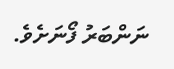ނަންބަރު ފޯނަށެވެ.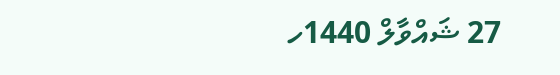27 ޝައްވާލް 1440ހ